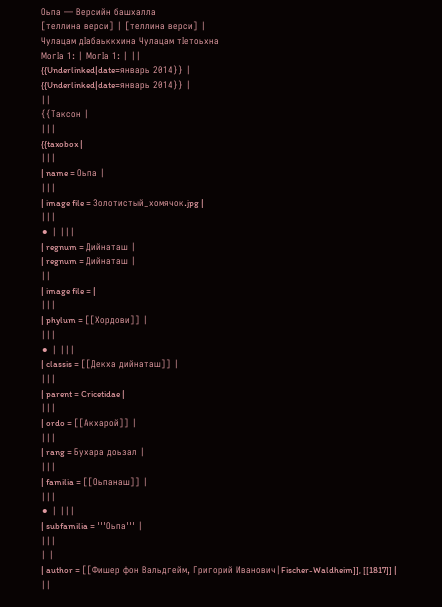Оьпа — Версийн башхалла
[теллина верси] | [теллина верси] |
Чулацам дӀабаьккхина Чулацам тӀетоьхна
МогӀа 1: | МогӀа 1: | ||
{{Underlinked|date=январь 2014}} |
{{Underlinked|date=январь 2014}} |
||
{{Таксон |
|||
{{taxobox |
|||
| name = Оьпа |
|||
| image file = Золотистый_хомячок.jpg |
|||
⚫ | |||
| regnum = Дийнаташ |
| regnum = Дийнаташ |
||
| image file = |
|||
| phylum = [[Хордови]] |
|||
⚫ | |||
| classis = [[Декха дийнаташ]] |
|||
| parent = Cricetidae |
|||
| ordo = [[Акхарой]] |
|||
| rang = Бухара доьзал |
|||
| familia = [[Оьпанаш]] |
|||
⚫ | |||
| subfamilia = '''Оьпа''' |
|||
| |
| author = [[Фишер фон Вальдгейм, Григорий Иванович|Fischer-Waldheim]], [[1817]] |
||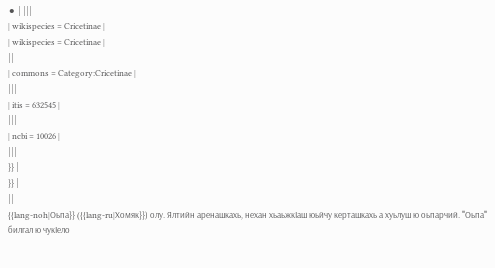⚫ | |||
| wikispecies = Cricetinae |
| wikispecies = Cricetinae |
||
| commons = Category:Cricetinae |
|||
| itis = 632545 |
|||
| ncbi = 10026 |
|||
}} |
}} |
||
{{lang-noh|Оьпа}} ({{lang-ru|Хомяк}}) олу. Ялтийн аренашкахь, нехан хьаьжкӀаш юьйчу керташкахь а хуьлуш ю оьпарчий. '''Оьпа''' билгал ю чукӀело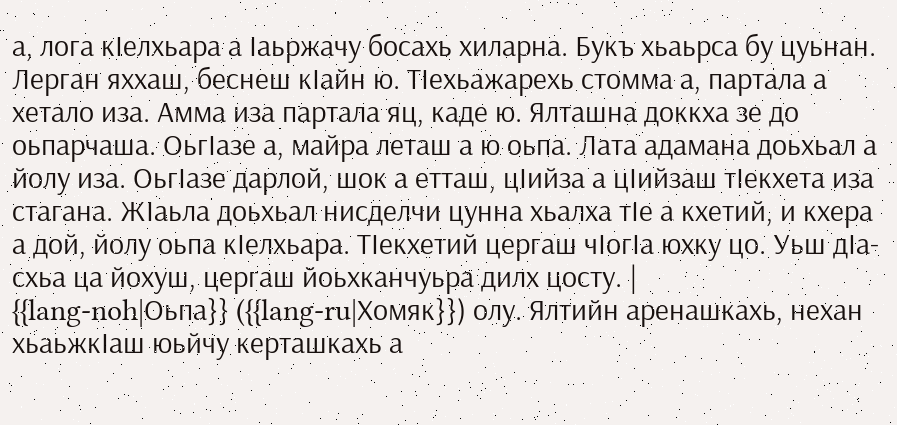а, лога кӀелхьара а Ӏаьржачу босахь хиларна. Букъ хьаьрса бу цуьнан. Лерган яххаш, беснеш кӀайн ю. ТӀехьажарехь стомма а, партала а хетало иза. Амма иза партала яц, каде ю. Ялташна доккха зе до оьпарчаша. ОьгӀазе а, майра леташ а ю оьпа. Лата адамана доьхьал а йолу иза. ОьгӀазе дарлой, шок а етташ, цӀийза а цӀийзаш тӀекхета иза стагана. ЖӀаьла доьхьал нисделчи цунна хьалха тӀе а кхетий, и кхера а дой, йолу оьпа кӀелхьара. ТӀекхетий цергаш чӀогӀа юхку цо. Уьш дӀа-схьа ца йохуш, цергаш йоьхканчуьра дилх цосту. |
{{lang-noh|Оьпа}} ({{lang-ru|Хомяк}}) олу. Ялтийн аренашкахь, нехан хьаьжкӀаш юьйчу керташкахь а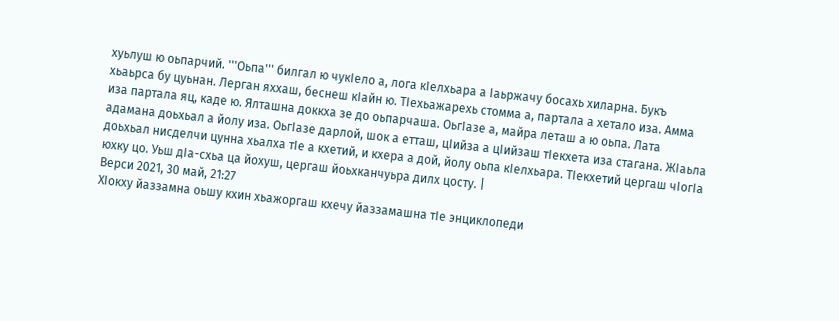хуьлуш ю оьпарчий. '''Оьпа''' билгал ю чукӀело а, лога кӀелхьара а Ӏаьржачу босахь хиларна. Букъ хьаьрса бу цуьнан. Лерган яххаш, беснеш кӀайн ю. ТӀехьажарехь стомма а, партала а хетало иза. Амма иза партала яц, каде ю. Ялташна доккха зе до оьпарчаша. ОьгӀазе а, майра леташ а ю оьпа. Лата адамана доьхьал а йолу иза. ОьгӀазе дарлой, шок а етташ, цӀийза а цӀийзаш тӀекхета иза стагана. ЖӀаьла доьхьал нисделчи цунна хьалха тӀе а кхетий, и кхера а дой, йолу оьпа кӀелхьара. ТӀекхетий цергаш чӀогӀа юхку цо. Уьш дӀа-схьа ца йохуш, цергаш йоьхканчуьра дилх цосту. |
Верси 2021, 30 май, 21:27
ХӀокху йаззамна оьшу кхин хьажоргаш кхечу йаззамашна тӀе энциклопеди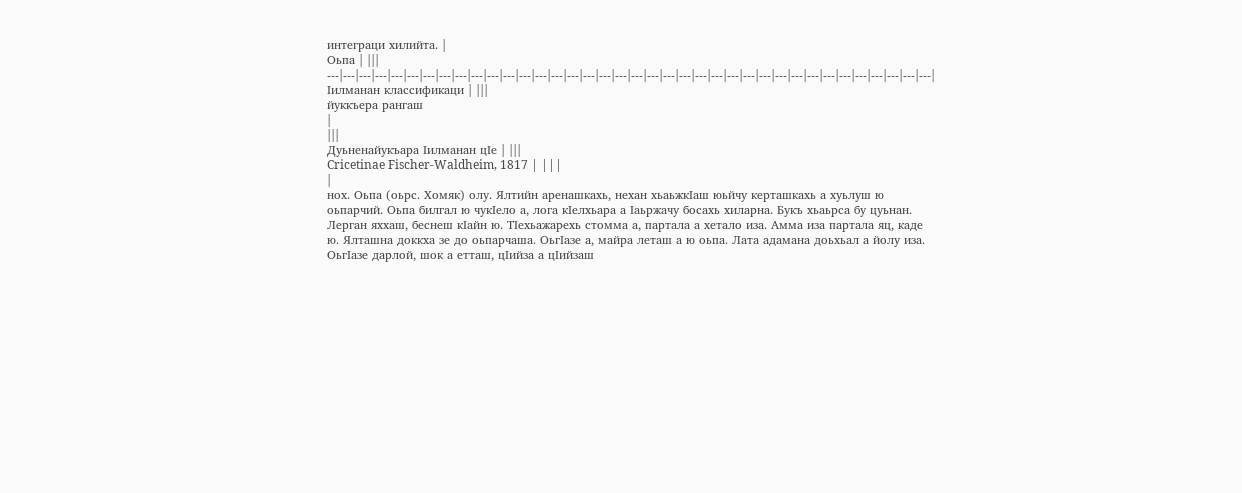интеграци хилийта. |
Оьпа | |||
---|---|---|---|---|---|---|---|---|---|---|---|---|---|---|---|---|---|---|---|---|---|---|---|---|---|---|---|---|---|---|---|---|---|---|---|---|---|
Ӏилманан классификаци | |||
йуккъера рангаш
|
|||
Дуьненайукъара Ӏилманан цӀе | |||
Cricetinae Fischer-Waldheim, 1817 | |||
|
нох. Оьпа (оьрс. Хомяк) олу. Ялтийн аренашкахь, нехан хьаьжкӀаш юьйчу керташкахь а хуьлуш ю оьпарчий. Оьпа билгал ю чукӀело а, лога кӀелхьара а Ӏаьржачу босахь хиларна. Букъ хьаьрса бу цуьнан. Лерган яххаш, беснеш кӀайн ю. ТӀехьажарехь стомма а, партала а хетало иза. Амма иза партала яц, каде ю. Ялташна доккха зе до оьпарчаша. ОьгӀазе а, майра леташ а ю оьпа. Лата адамана доьхьал а йолу иза. ОьгӀазе дарлой, шок а етташ, цӀийза а цӀийзаш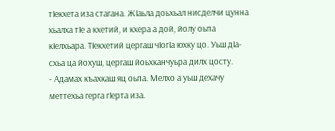тӀекхета иза стагана. ЖӀаьла доьхьал нисделчи цунна хьалха тӀе а кхетий, и кхера а дой, йолу оьпа кӀелхьара. ТӀекхетий цергаш чӀогӀа юхку цо. Уьш дӀа-схьа ца йохуш, цергаш йоьхканчуьра дилх цосту.
- Адамах къахкаш яц оьпа. Мелхо а уьш дехачу меттехьа герга гӀерта иза.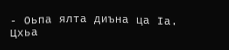- Оьпа ялта диъна ца Ӏа. Цхьа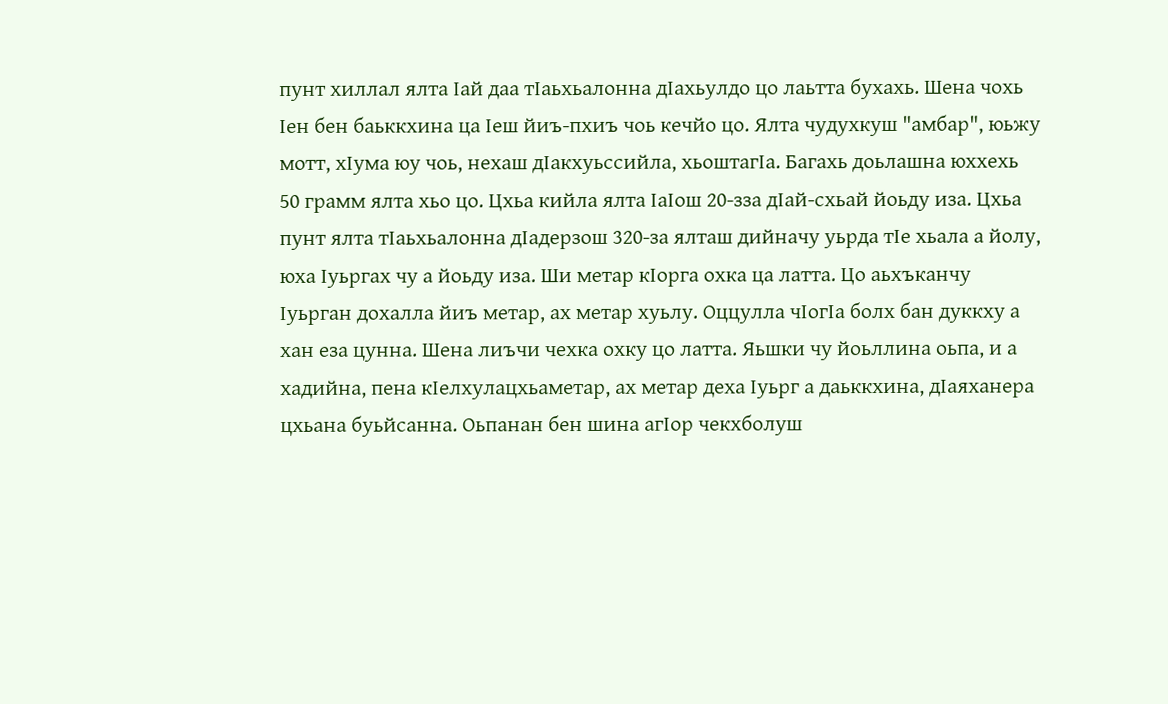пунт хиллал ялта Ӏай даа тӀаьхьалонна дӀахьулдо цо лаьтта бухахь. Шена чохь Ӏен бен баьккхина ца Ӏеш йиъ-пхиъ чоь кечйо цо. Ялта чудухкуш "амбар", юьжу мотт, хӀума юу чоь, нехаш дӀакхуьссийла, хьоштагӀа. Багахь доьлашна юххехь 50 грамм ялта хьо цо. Цхьа кийла ялта ӀаӀош 20-зза дӀай-схьай йоьду иза. Цхьа пунт ялта тӀаьхьалонна дӀадерзош 320-за ялташ дийначу уьрда тӀе хьала а йолу, юха Ӏуьргах чу а йоьду иза. Ши метар кӀорга охка ца латта. Цо аьхъканчу Ӏуьрган дохалла йиъ метар, ах метар хуьлу. Оццулла чӀогӀа болх бан дуккху а хан еза цунна. Шена лиъчи чехка охку цо латта. Яьшки чу йоьллина оьпа, и а хадийна, пена кӀелхулацхьаметар, ах метар деха Ӏуьрг а даьккхина, дӀаяханера цхьана буьйсанна. Оьпанан бен шина агӀор чекхболуш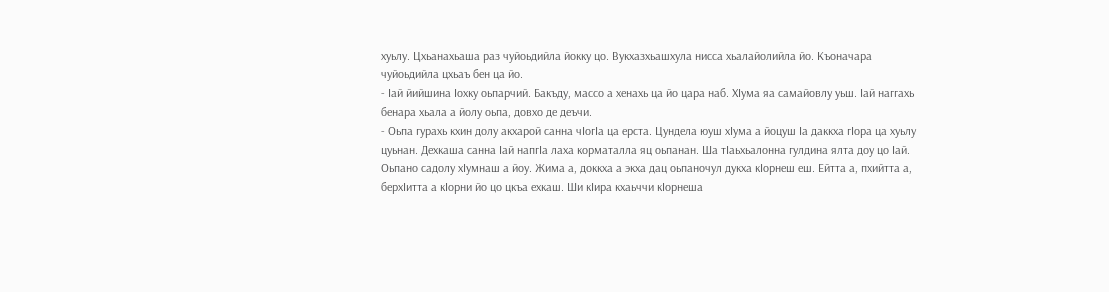хуьлу. Цхьанахьаша раз чуйоьдийла йокку цо. Вукхазхьашхула нисса хьалайолийла йо. Къоначара чуйоьдийла цхьаъ бен ца йо.
- Ӏай йийшина Ӏохку оьпарчий. Бакъду, массо а хенахь ца йо цара наб. ХӀума яа самайовлу уьш. Ӏай наггахь бенара хьала а йолу оьпа, довхо де деъчи.
- Оьпа гурахь кхин долу акхарой санна чӀогӀа ца ерста. Цундела юуш хӀума а йоцуш Ӏа даккха гӀора ца хуьлу цуьнан. Дехкаша санна Ӏай напгӀа лаха корматалла яц оьпанан. Ша тӀаьхьалонна гулдина ялта доу цо Ӏай. Оьпано садолу хӀумнаш а йоу. Жима а, доккха а экха дац оьпаночул дукха кӀорнеш еш. Ейтта а, пхийтта а, берхӀитта а кӀорни йо цо цкъа ехкаш. Ши кӀира кхаьччи кӀорнеша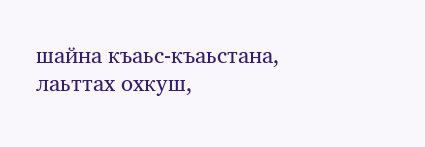шайна къаьс-къаьстана, лаьттах охкуш,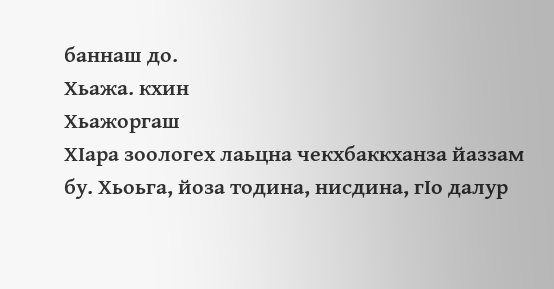баннаш до.
Хьажа. кхин
Хьажоргаш
ХӀара зоологех лаьцна чекхбаккханза йаззам бу. Хьоьга, йоза тодина, нисдина, гӀо далур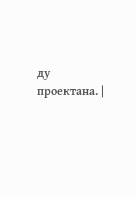ду проектана. |